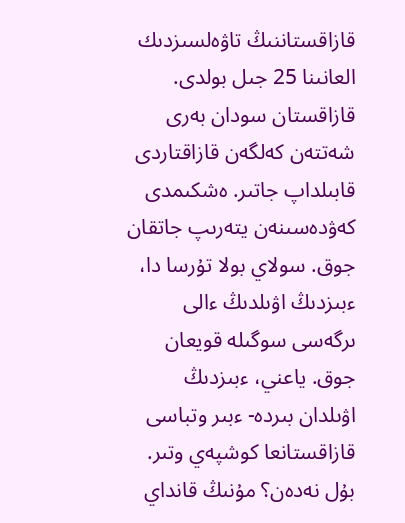قازاقستاننىڭ تاۋەلسىزدىك العانىنا 25 جىل بولدى. قازاقستان سودان بەرى شەتتەن كەلگەن قازاقتاردى قابىلداپ جاتىر. ەشكىمدى كەۋدەسىنەن يتەرىپ جاتقان جوق. سولاي بولا تۇرسا دا، ءبىزدىڭ اۋىلدىڭ ءالى ىرگەسى سوگىلە قويعان جوق. ياعني، ءبىزدىڭ اۋىلدان بىردە- ءبىر وتباسى قازاقستانعا كوشپەي وتىر. بۇل نەدەن؟ مۇنىڭ قانداي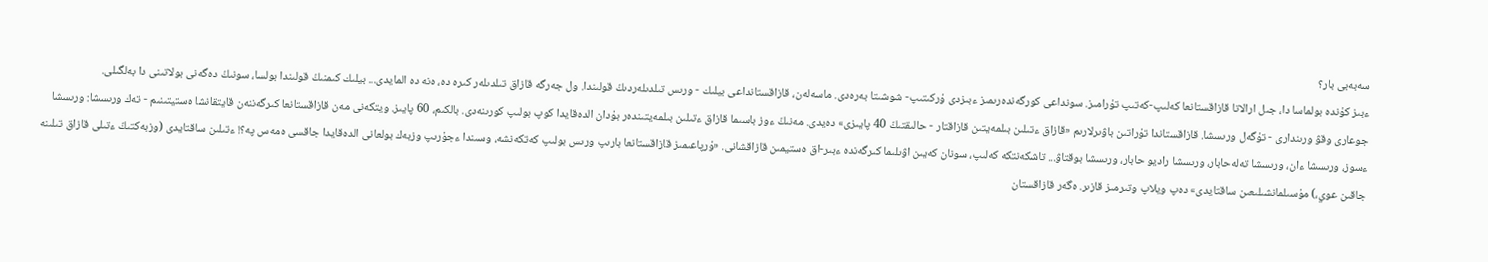سەبەبى بار؟
ءبىز كۇندە بولماسا دا، جىل ارالاتا قازاقستانعا كەلىپ-كەتىپ تۇرامىز. سونداعى كورگەندەرىمىز ءبىزدى ۇركىتىپ- شوشىتا بەرەدى. ماسەلەن، قازاقستانداعى بيلىك - ورىس تىلدىلەردىڭ قولىندا. ول جەرگە قازاق تىلدىلەر كىرە دە، ەنە دە المايدى... بيلىك كىمنىڭ قولىندا بولسا، سونىڭ دەگەنى بولاتىنى دا بەلگىلى.
جوعارى وقۋ ورىندارى - تۇگەل ورىسشا. قازاقستاندا تۇراتىن باۋىرلارىم «قازاق ءتىلىن بىلمەيتىن قازاقتار - حالىقتىڭ 40 پايىزى» دەيدى. مەنىڭ ءوز باسىما قازاق ءتىلىن بىلمەيتىندەر بۇدان الدەقايدا كوپ بولىپ كورىنەدى. بالكىم، 60 پايىز. ويتكەنى مەن قازاقستانعا كىرگەننەن قايتقانشا ەستيتىنىم - تەك ورىسشا: ورىسشا ءسوز، ورىسشا ءان، ورىسشا تەلەحابار، ورىسشا راديو حابار، ورىسشا بوقتاۋ... تاشكەنتكە كەلىپ، سونان كەيىن اۋىلىما كىرگەندە ءبىر-اق ەستيمىن قازاقشانى. «ۇرپاعىمىز قازاقستانعا بارىپ ورىس بولىپ كەتكەنشە، وسىندا ءجۇرىپ وزبەك بولعانى الدەقايدا جاقسى ەمەس پە؟! ءتىلىن ساقتايدى (وزبەكتىڭ ءتىلى قازاق تىلىنە جاقىن عوي،) مۇسىلمانشىلىعىن ساقتايدى» دەپ ويلاپ وتىرمىز قازىر. ەگەر قازاقستان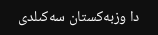دا وزبەكستان سەكىلدى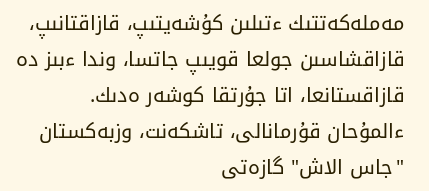مەملەكەتتىك ءتىلىن كۇشەيتىپ، قازاقتانىپ، قازاقشاسىن جولعا قويىپ جاتسا، وندا ءبىز دە قازاقستانعا، اتا جۇرتقا كوشەر ەدىك.
ءالمۇحان قۇرمانالى، تاشكەنت، وزبەكستان
"جاس الاش" گازەتى